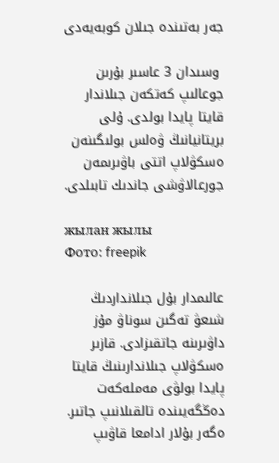جەر بەتىندە جىلان كوبەيەدى

 وسىدان 3 عاسىر بۇرىن جوعالىپ كەتكەن جىلاندار قايتا پايدا بولدى. ۇلى بريتانيانىڭ ۋەلس بولىگىنەن ەسكۋلاپ اتتى باۋىرىمەن جورعالاۋشى جاندىك تابىلدى.

жылан жылы
Фото: freepik

عالىمدار بۇل جىلانداردىڭ شىعۋ تەگىن سوناۋ مۇز داۋىرىنە جاتقىزادى. قازىر ەسكۋلاپ جىلاندارىنىڭ قايتا پايدا بولۋى مەملەكەت دەڭگەيىندە تالقىلانىپ جاتىر. ەگەر بۇلار ادامعا قاۋىپ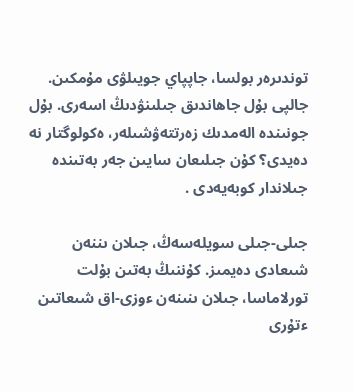توندىرەر بولسا، جاپپاي جويىلۋى مۇمكىن. جالپى بۇل جاھاندىق جىلىنۋدىڭ اسەرى. بۇل جونىندە الەمدىك زەرتتەۋشىلەر، ەكولوگتار نە دەيدى؟ كۇن جىلىعان سايىن جەر بەتىندە جىلاندار كوبەيەدى .

جىلى-جىلى سويلەسەڭ، جىلان ىننەن شىعادى دەيمىز. كۇننىڭ بەتىن بۇلت تورلاماسا، جىلان ىنىنەن ءوزى-اق شىعاتىن ءتۇرى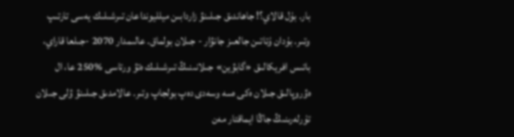بار. بۇل قالاي؟! جاھاندىق جىلىنۋ زاردابىن ميلليونداعان تىرشىلىك يەسى تارتىپ وتىر. بۇدان ۇتاتىن جالعىز جانۋار - جىلان بولماق. عالىمدار 2070 -جىلعا قاراي، باتىس افريكالىق «گابۋين» جىلانىنىڭ تىرشىلىك ەتۋ ورتاسى %250 عا، ال ەۋروپالىق جىلان ەكى ەسە وسەدى دەپ بولجاپ وتىر. عالامدىق جىلىنۋ ۋلى جىلان تۇرلەرىنىڭ جاڭا ايماقتار مەن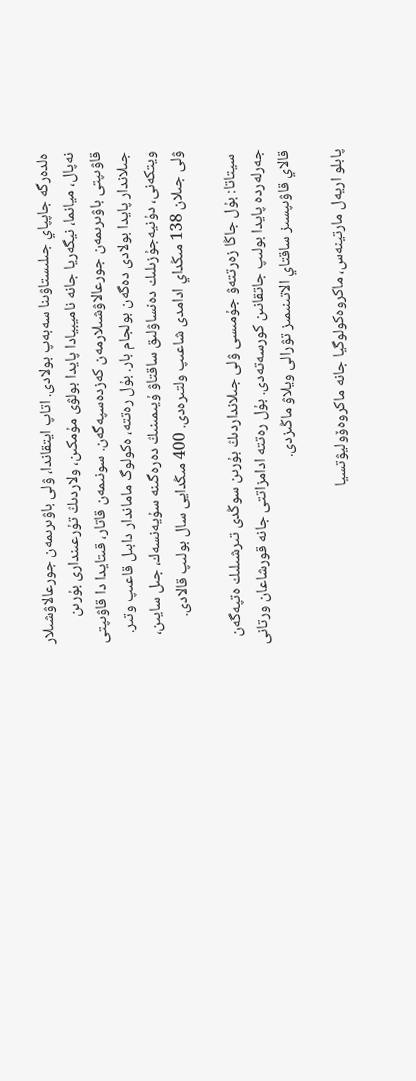ەلدەرگە جاپپاي جىلىستاۋىنا سەبەپ بولادى. اتاپ ايتقاندا، ۋلى باۋىرىمەن جورعالاۋشىلار نەپال، ميانما، نيگەريا جانە ناميبيادا پايدا بولۋى مۇمكىن، ولاردىڭ تۇرعىندارى بۇرىن قاۋىپتى باۋىرىمەن جورعالاۋشىلارمەن كەزدەسپەگەن. سونىمەن قاتار، قىتايدا دا قاۋىپتى جىلاندار پايدا بولادى دەگەن بولجام بار. بۇل رەتتە، ەكولوگ ماماندار دابىل قاعىپ وتىر. ويتكەنى، دۇنيەجۇزىلىك دەنساۋلىق ساقتاۋ ۇيىمىنىڭ دەرەگىنە سۇيەنسەك، جىل سايىن، ۋلى جىلان 138 مىڭداي ادامدى شاعىپ ولتىرەدى. 400 مىڭدايى سال بولىپ قالادى.

 سيتاتا: بۇل جاڭا زەرتتەۋ جۇمىسى ۋلى جىلانداردىڭ بۇرىن سوڭدى تىرشىلىك ەتپەگەن جەرلەردە پايدا بولىپ جاتقانىن كورسەتەدى. بۇل رەتتە ادامزاتتى جانە قورشاعان ورتانى قالاي قاۋىپسىز ساقتاي الاتىنىمىز تۋرالى ويلاۋ ماڭىزدى.

پابلو اريەل مارتينەس، ماكروەكولوگيا جانە ماكروەۆوليۋتسيا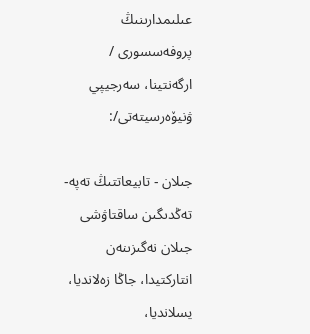عىلىمدارىنىڭ پروفەسسورى / ارگەنتينا، سەرجيپي ۋنيۆەرسيتەتى/:

جىلان - تابيعاتتىڭ تەپە-تەڭدىگىن ساقتاۋشى جىلان نەگىزىنەن انتاركتيدا، جاڭا زەلانديا، يسلانديا،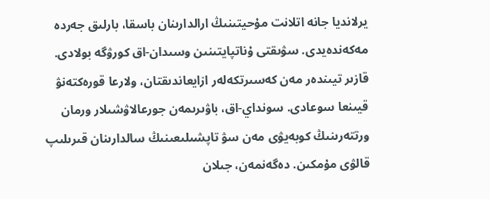يرلانديا جانە اتلانت مۇحيتىنىڭ ارالدارىنان باسقا، بارلىق جەردە مەكەندەيدى. سۋىقتى ۇناتپايتىنىن وسىدان-اق كورۋگە بولادى. قازىر تيىندەر مەن كەسىرتكەلەر ازايعاندىقتان، ولارعا قورەكتەنۋ قيىنعا سوعادى. سونداي-اق، باۋىرىمەن جورعالاۋشىلار ورمان ورتتەرىنىڭ كوبەيۋى مەن سۋ تاپشىلىعىنىڭ سالدارىنان قىرىلىپ قالۋى مۇمكىن. دەگەنمەن، جىلان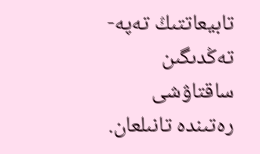تابيعاتتىڭ تەپە-تەڭدىگىن ساقتاۋشى رەتىندە تانىلعان.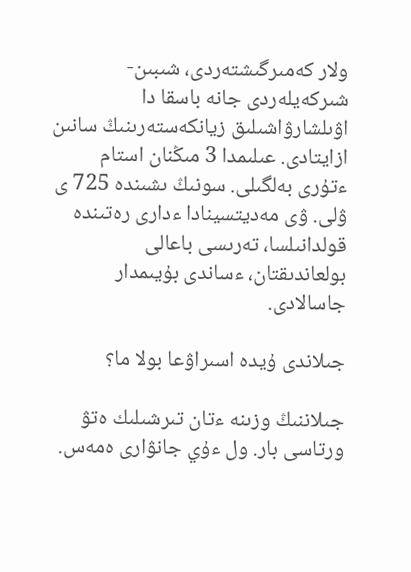ولار كەمىرگىشتەردى، شىبىن- شىركەيلەردى جانە باسقا دا اۋىلشارۋاشىلىق زيانكەستەرىنىڭ سانىن ازايتادى. عىلىمدا 3 مىڭنان استام ءتۇرى بەلگىلى. سونىڭ ىشىندە 725 ى ۋلى. ۋى مەديتسينادا ءدارى رەتىندە قولدانىلسا، تەرىسى باعالى بولعاندىقتان، ءساندى بۇيىمدار جاسالادى.

جىلاندى ۇيدە اسىراۋعا بولا ما؟

جىلاننىڭ وزىنە ءتان تىرشىلىك ەتۋ ورتاسى بار. ول ءۇي جانۋارى ەمەس.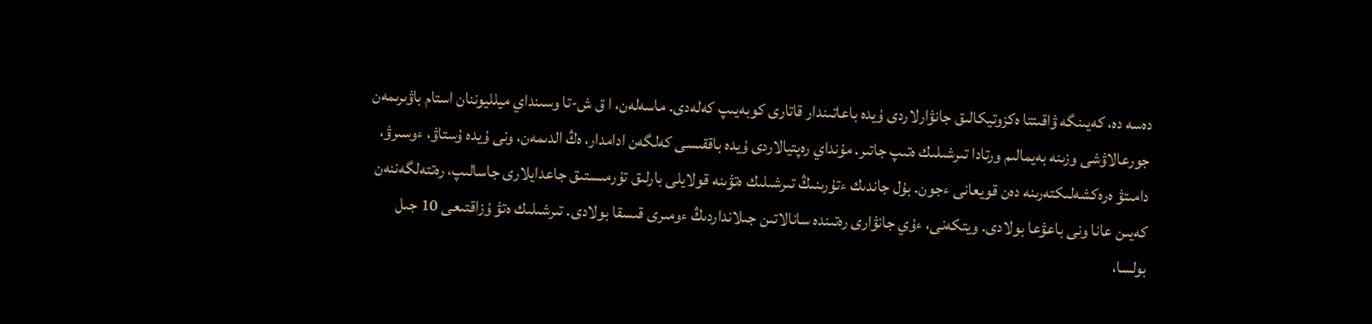دەسە دە، كەيىنگە ۋاقىتتا ەكزوتيكالىق جانۋارلاردى ۇيدە باعاتىندار قاتارى كوبەيىپ كەلەدى. ماسەلەن، ا ق ش-تا وسىنداي ميلليوننان استام باۋىرىمەن جورعالاۋشى وزىنە بەيمالىم ورتادا تىرشىلىك ەتىپ جاتىر. مۇنداي رەپتيالاردى ۇيدە باققىسى كەلگەن ادامدار، ەڭ الدىمەن، ونى ۇيدە ۇستاۋ، ءوسىرۋ، دامىتۋ ەرەكشەلىكتەرىنە دەن قويعانى ءجون. بۇل جاندىك ءتۇرىنىڭ تىرشىلىك ەتۋىنە قولايلى بارلىق تۇرمىستىق جاعدايلارى جاسالىپ، رەتتەلگەننەن كەيىن عانا ونى باعۋعا بولادى. ويتكەنى، ءۇي جانۋارى رەتىندە سانالاتىن جىلانداردىڭ ءومىرى قىسقا بولادى. تىرشىلىك ەتۋ ۇزاقتىعى 10 جىل بولسا،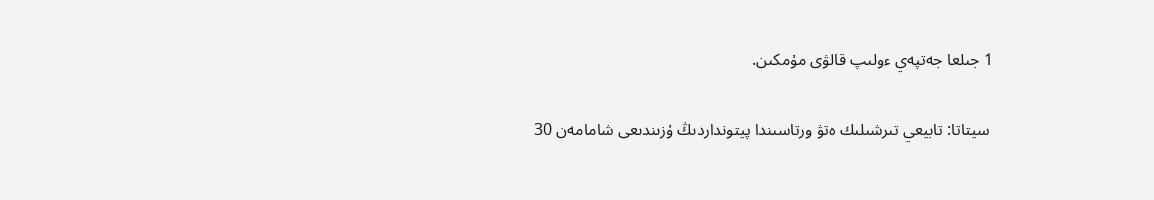1 جىلعا جەتپەي ءولىپ قالۋى مۇمكىن.

 سيتاتا: تابيعي تىرشىلىك ەتۋ ورتاسىندا پيتونداردىڭ ۇزىندىعى شامامەن 30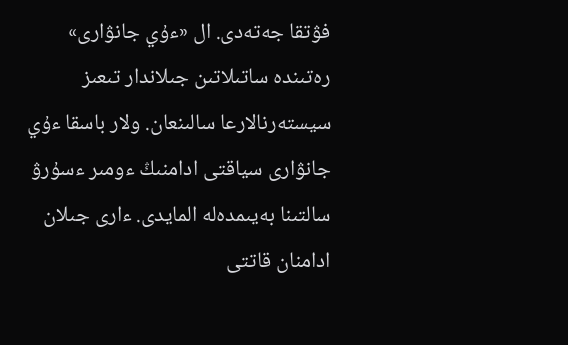فۋتقا جەتەدى. ال «ءۇي جانۋارى» رەتىندە ساتىلاتىن جىلاندار تىعىز سيستەرنالارعا سالىنعان. ولار باسقا ءۇي جانۋارى سياقتى ادامنىڭ ءومىر ءسۇرۋ سالتىنا بەيىمدەلە المايدى. ءارى جىلان ادامنان قاتتى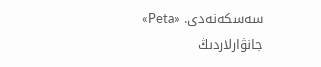سەسكەنەدى. «Peta» جانۋارلاردىڭ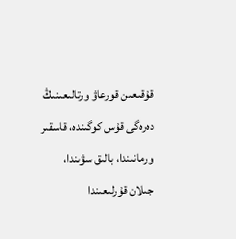قۇقىعىن قورعاۋ ورتالىعىنىڭ دەرەگى قۇس كوگىندە، قاسقىر ورمانىندا، بالىق سۋىندا، جىلان قۇرلىعىندا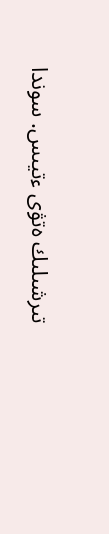تىرشىلىك ەتۋى ءتيىس. سوندا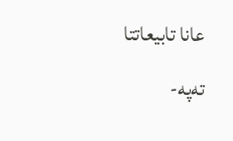عانا تابيعاتتا تەپە-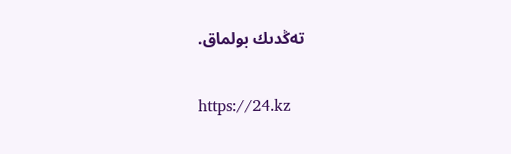تەڭدىك بولماق.

https://24.kz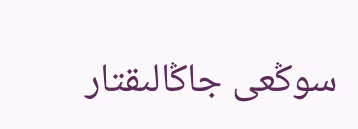سوڭعى جاڭالىقتار